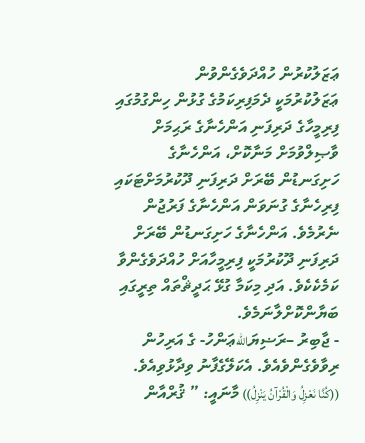ޢަޒަލުކުރުން ހުއްދަވެގެންވުން
ޢަޒަލުކުރުމަކީ ދެމަފިރިކަމުގެ ގުޅުން ހިންގުމުގައި ފިރިމީހާގެ ދަރިފަނި އަންހެނާގެ ރަޙިމަށް ވާޞިލްވުމަށް މަނާކޮށް، އަންހެނާގެ ހަށިގަނޑުން ބޭރަށް ދަރިފަނި ދޫކުރުމަށްޓަކައި ފިރިހެނާގެ ގުނަވަން އަންހެނާގެ ފަރުޖުން ނެރުމެވެ. އަންހެނާގެ ހަށިގަނޑުން ބޭރަށް ދަރިފަނި ދޫކުރުމަކީ ފިރިމީހާއަށް ހުއްދަވެގެންވާ ކަމެކެކެވެ. އަދި މިކަމާ ގުޅޭ ޙަދީޘްތައް ތިރީގައި ބަޔާންކޮށްލާނަމެވެ.
- ޖާބިރު –ރަޟިޔަاللهޢަންހު- ގެ އަރިހުން ރިވާވެގެންވެއެވެ. އެކަލޭގެފާނު ވިދާޅުވިއެވެ. ((كُنَّا نَعْزِلُ وَالْقُرْآنُ يَنْزِلُ)) މާނައީ: ” ޤުރްއާން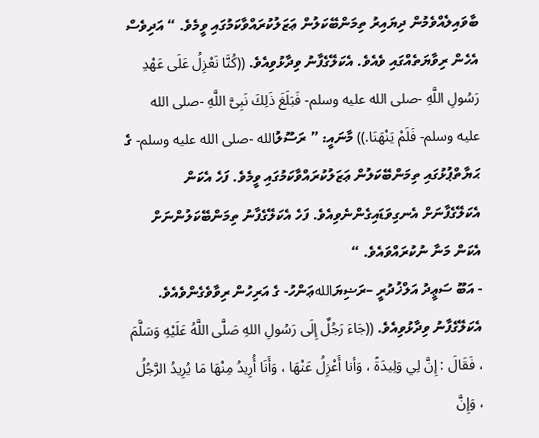ބާވައިލެއްވެމުން ދިޔައިރު ތިމަންބޭކަލުން ޢަޒަލުކުރައްވާކަމުގައި ވީމެވެ. “ އަދިވެސް އެހެން ރިވާޔަތެއްގައި ވެއެވެ. އެކަލޭގެފާނު ވިދާޅުވިއެވެ. ((كُنَّا نَعْزِلُ عَلَى عَهْدِ رَسُولِ اللَّهِ -صلى الله عليه وسلم- فَبَلَغَ ذَلِكَ نَبِىَّ اللَّهِ -صلى الله عليه وسلم- فَلَمْ يَنْهَنَا.)) މާނައީ: ” ރަސޫލުالله -صلى الله عليه وسلم- ގެ ޙަޔާތްޕުޅުގައި ތިމަންބޭކަލުން ޢަޒަލުކުރައްވާކަމުގައި ވީމެވެ. ފަހެ އެކަން އެކަލޭގެފާނަށް އެނގިވަޑައިގެންނެވިއެވެ. ފަހެ އެކަލޭގެފާނު ތިމަންބޭކަލުންނަށް އެކަން މަނާ ނުކުރައްވައެވެ. “
- އަބޫ ސަޢީދު އަލްޚުދުރީ –ރަޟިޔަاللهޢަންހު- ގެ އަރިހުން ރިވާވެގެންވެއެވެ. އެކަލޭގެފާނު ވިދާޅުވިއެވެ. ((جَاءَ رَجُلٌ إِلَى رَسُولِ اللهِ صَلَّى اللَّهُ عَلَيْهِ وَسَلَّمَ ، فَقَالَ : إِنَّ لِي وَلِيدَةً ، وَأنا أَعْزِلُ عَنْهَا ، وَأَنَا أُرِيدُ مِنْهَا مَا يُرِيدُ الرَّجُلُ ، وَإِنَّ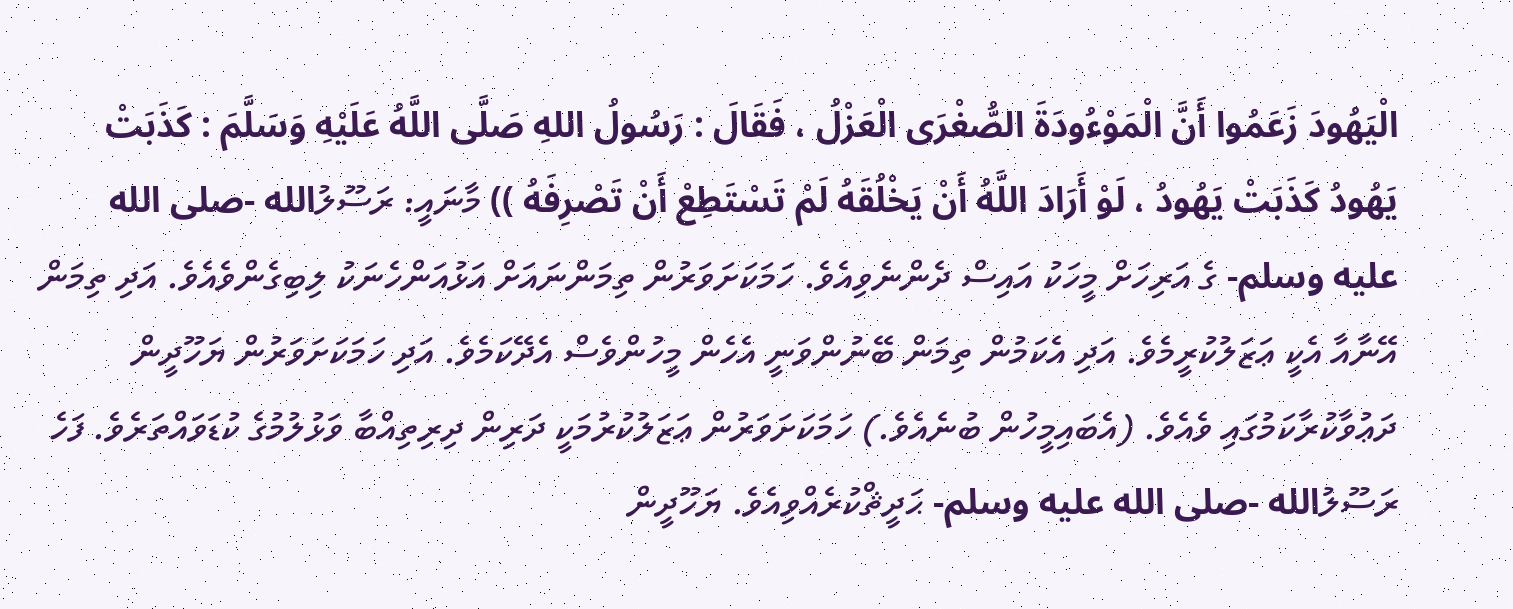الْيَهُودَ زَعَمُوا أَنَّ الْمَوْءُودَةَ الصُّغْرَى الْعَزْلُ ، فَقَالَ : رَسُولُ اللهِ صَلَّى اللَّهُ عَلَيْهِ وَسَلَّمَ : كَذَبَتْ يَهُودُ كَذَبَتْ يَهُودُ ، لَوْ أَرَادَ اللَّهُ أَنْ يَخْلُقَهُ لَمْ تَسْتَطِعْ أَنْ تَصْرِفَهُ )) މާނައީ: ރަސޫލުالله -صلى الله عليه وسلم- ގެ އަރިހަށް މީހަކު އައިސް ދެންނެވިއެވެ. ހަމަކަށަވަރުން ތިމަންނައަށް އަޅުއަންހެނަކު ލިބިގެންވެއެވެ. އަދި ތިމަން އޭނާއާ އެކީ ޢަޒަލުކުރީމެވެ. އަދި އެކަމުން ތިމަން ބޭނުންވަނީ އެހެން މީހުންވެސް އެދޭކަމެވެ. އަދި ހަމަކަށަވަރުން ޔަހޫދީން ދަޢުވާކުރާކަމުގައި ވެއެވެ. (އެބައިމީހުން ބުނެއެވެ.) ހަމަކަށަވަރުން ޢަޒަލުކުރުމަކީ ދަރިން ދިރިތިއްބާ ވަޅުލުމުގެ ކުޑަވައްތަރެވެ. ފަހެ ރަސޫލުالله -صلى الله عليه وسلم- ޙަދީޘްކުރެއްވިއެވެ. ޔަހޫދީން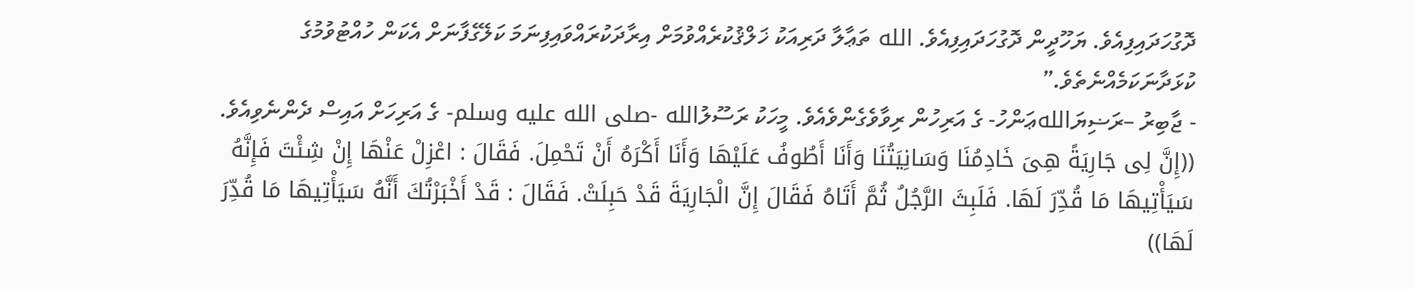ދޮގުހަދައިފިއެވެ. ޔަހޫދީން ދޮގުހަދައިފިއެވެ. الله ތަޢާލާ ދަރިއަކު ޚަލްޤުކުރެއްވުމަށް އިރާދަކުރައްވައިފިނަމަ ކަލޭގެފާނަށް އެކަން ހުއްޓުވުމުގެ ކުޅަދާނަކަމެއްނެތެވެ.”
- ޖާބިރު –ރަޟިޔަاللهޢަންހު- ގެ އަރިހުން ރިވާވެގެންވެއެވެ. މީހަކު ރަސޫލުالله -صلى الله عليه وسلم- ގެ އަރިހަށް އައިސް ދެންނެވިއެވެ. ((إِنَّ لِى جَارِيَةً هِىَ خَادِمُنَا وَسَانِيَتُنَا وَأَنَا أَطُوفُ عَلَيْهَا وَأَنَا أَكْرَهُ أَنْ تَحْمِلَ. فَقَالَ : اعْزِلْ عَنْهَا إِنْ شِئْتَ فَإِنَّهُ سَيَأْتِيهَا مَا قُدِّرَ لَهَا. فَلَبِثَ الرَّجُلُ ثُمَّ أَتَاهُ فَقَالَ إِنَّ الْجَارِيَةَ قَدْ حَبِلَتْ. فَقَالَ : قَدْ أَخْبَرْتُكَ أَنَّهُ سَيَأْتِيهَا مَا قُدِّرَ لَهَا))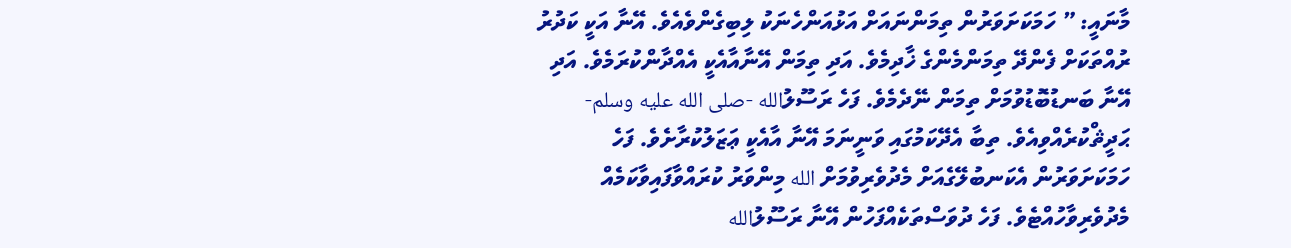މާނައީ: ” ހަމަކަށަވަރުން ތިމަންނައަށް އަޅުއަންހެނަކު ލިބިގެންވެއެވެ. އޭނާ އަކީ ކަދުރު ރުއްތަކަށް ފެންދޭ ތިމަންމެންގެ ޚާދިމެވެ. އަދި ތިމަން އޭނާއާއެކީ އެއްދާންކުރަމެވެ. އަދި އޭނާ ބަނޑުބޮޑުވުމަށް ތިމަން ނޭދެމެވެ. ފަހެ ރަސޫލުالله -صلى الله عليه وسلم- ޙަދީޘްކުރެއްވިއެވެ. ތިބާ އެދޭކަމުގައި ވަނީނަމަ އޭނާ އާއެކީ ޢަޒަލުކުރާށެވެ. ފަހެ ހަމަކަށަވަރުން އެކަނބުލޭގެއަށް މެދުވެރިވުމަށް الله މިންވަރު ކުރައްވާފައިވާކަމެއް މެދުވެރިވާހުއްޓެވެ. ފަހެ ދުވަސްތަކެއްފަހުން އޭނާ ރަސޫލުالله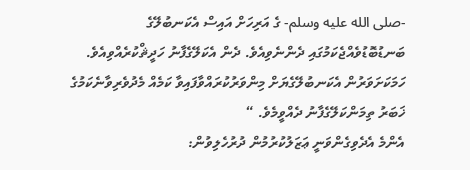-صلى الله عليه وسلم- ގެ އަރިހަށް އައިސް އެކަނބުލޭގެ ބަނޑުބޮޑުވެއްޖެކަމުގައި ދެންނެވިއެވެ. ދެން އެކަލޭގެފާނު ހަދީޘްކުރެއްވިއެވެ. ހަމަކަށަވަރުން އެކަނބުލޭގެޔަށް މިންވަރުކުރައްވާފައިވާ ކަމެއް މެދުވެރިވާނެކަމުގެ ޚަބަރު ތިމަންކަލޭގެފާނު ދެއްވީމެވެ. “
އެންމެ އެދެވިގެންވަނީ ޢަޒަލުކުރުމުން ދުރުހެލިވުން: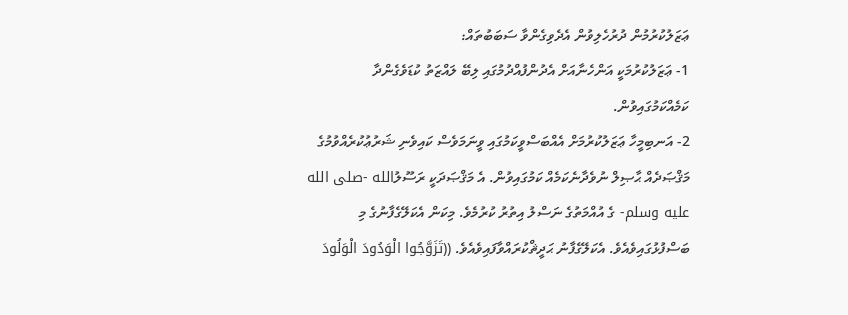ޢަޒަލުކުރުމުން ދުރުހެލިވުން އެދެވިގެންވާ ސަބަބުތައް:
1- ޢަޒަލުކުރުމަކީ އަންހެނާއަށް އެދުންފުއްދުމުގައި ލިބޭ ލައްޒަތު ކުޑަވެގެންދާ ކަމެއްކަމުގައިވުން.
2- އަނބިމީހާ ޢަޒަލުކުރުމަށް އެއްބަސްވީކަމުގައި ވީނަމަވެސް ކައިވެނި ޝަރުޢުކުރެއްވުމުގެ މަޤްޞަދެއް ޙާޞިލް ނުވެދާނެކަމެއް ކަމުގައިވުން. އެ މަޤްޞަދަކީ ރަސޫލުالله -صلى الله عليه وسلم- ގެ އުއްމަތުގެ ނަސްލު އިތުރު ކުރުމެވެ. މިކަން އެކަލޭގެފާނުގެ މި ބަސްފުޅުގައިވެއެވެ. އެކަލޭގެފާނު ޙަދީޘްކުރައްވާފައިވެއެވެ. ((تَزَوَّجُوا الْوَدُودَ الْوَلُودَ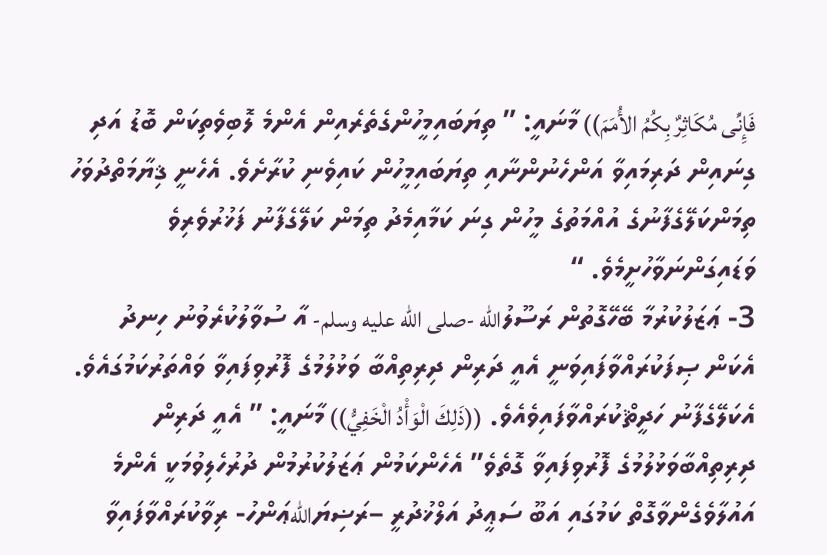فَإِنِّى مُكَاثِرٌ بِكُمُ الأُمَمَ)) މާނައީ: ” ތިޔަބައިމީހުންގެތެރެއިން އެންމެ ލޮބިވެތިކަން ބޮޑު އަދި ގިނައިން ދަރިމައިވާ އަންހެނުންނާއި ތިޔަބައިމީހުން ކައިވެނި ކުރާށެވެ. އެހެނީ ޤިޔާމަތްދުވަހު ތިމަންކަލޭގެފާނުގެ އުއްމަތުގެ މީހުން ގިނަ ކަމާއިމެދު ތިމަން ކަލޭގެފާނު ފަޚުރުވެރިވެ ވަޑައިގަންނަވާހުށީމެވެ. “
3- ޢަޒަލުކުރުމާ ބޭހޭގޮތުން ރަސޫލުالله -صلى الله عليه وسلم- އާ ސުވާލުކުރެވުނު ހިނދު އެކަން ޞިފަކުރައްވާފައިވަނީ އެއީ ދަރިން ދިރިތިއްބާ ވަޅުލުމުގެ ފޮރުވިފައިވާ ވައްތަރުކަމުގައެވެ. އެކަލޭގެފާނު ހަދީޘްކުރައްވާފައިވެއެވެ. ((ذَلِكَ الْوَأْدُ الْخَفِيُّ)) މާނައީ: ” އެއީ ދަރިން ދިރިތިއްބާވަޅުލުމުގެ ފޮރުވިފައިވާ ގޮތެވެ” އެހެންކަމުން ޢަޒަލުކުރުމުން ދުރުހެލިވުމަކީ އެންމެ އައުލާވެގެންވާގޮތް ކަމުގައި އަބޫ ސަޢީދު އަލްޚުދުރީ –ރަޟިޔަاللهޢަންހު- ރިވާކުރައްވާފައިވާ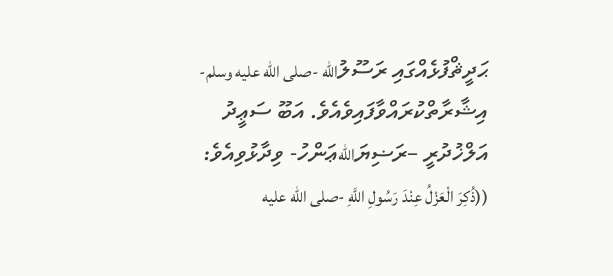ޙަދީޘްފުޅެއްގައި ރަސޫލުالله -صلى الله عليه وسلم- އިޝާރާތްކުރައްވާފައިވެއެވެ. އަބޫ ސަޢީދު އަލްޚުދުރީ –ރަޟިޔަاللهޢަންހު- ވިދާޅުވިއެވެ: ((ذُكِرَ الْعَزْلُ عِنْدَ رَسُولِ اللَّهِ -صلى الله عليه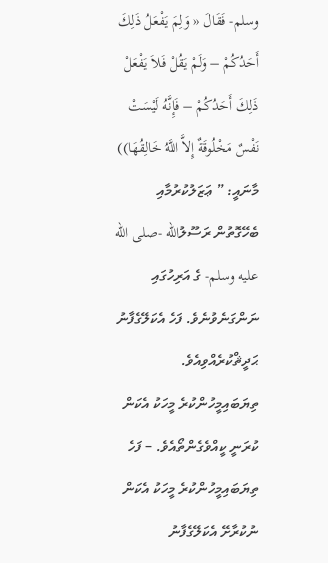وسلم- فَقَالَ « وَلِمَ يَفْعَلُ ذَلِكَ أَحَدُكُمْ – وَلَمْ يَقُلْ فَلاَ يَفْعَلْ ذَلِكَ أَحَدُكُمْ – فَإِنَّهُ لَيْسَتْ نَفْسٌ مَخْلُوقَةٌ إِلاَّ اللَّهُ خَالِقُهَا)) މާނައީ: ” ޢަޒަލުކުރުމާއި ބެހޭގޮތުން ރަސޫލުالله -صلى الله عليه وسلم- ގެ އަރިހުގައި ނަންގަނެވުނެވެ. ފަހެ އެކަލޭގެފާނު ޙަދީޘްކުރެއްވިއެވެ. ތިޔަބައިމީހުންކުރެ މީހަކު އެކަން ކުރަނީ ކީއްވެގެންތޯއެވެ. – ފަހެ ތިޔަބައިމީހުންކުރެ މީހަކު އެކަން ނުކުރާށޭ އެކަލޭގެފާނު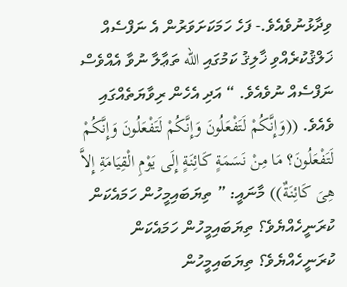ވިދާޅުނުވެއެވެ.- ފަހެ ހަމަކަށަވަރުން އެ ނަފްސެއް ޚަލްޤުކުރެއްވި ޚާލިޤު ކަމުގައި الله ތަޢާލާ ނުވާ އެއްވެސް ނަފްސެއް ނުވެއެވެ. “ އަދި އެހެން ރިވާޔަތެއްގައި ވެއެވެ. ((وَإِنَّكُمْ لَتَفْعَلُونَ وَإِنَّكُمْ لَتَفْعَلُونَ وَإِنَّكُمْ لَتَفْعَلُونَ؟ مَا مِنْ نَسَمَةٍ كَائِنَةٍ إِلَى يَوْمِ الْقِيَامَةِ إِلاَّ هِىَ كَائِنَةٌ)) މާނައީ: ” ތިޔަބައިމީހުން ހަމައެކަން ކުރަނީހެއްޔެވެ؟ ތިޔަބައިމީހުން ހަމައެކަން ކުރަނީހެއްޔެވެ؟ ތިޔަބައިމީހުން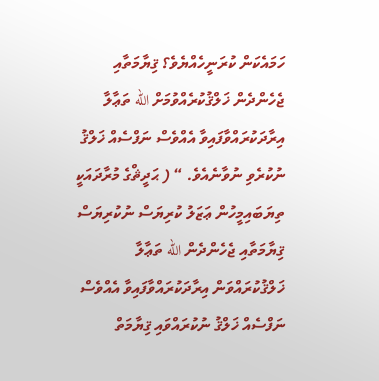ހަމައެކަން ކުރަނީހެއްޔެވެ؟ ޤިޔާމަތާއި ޖެހެންދެން ޚަލްޤުކުރެއްވުމަށް الله ތަޢާލާ އިރާދަކުރައްވާފައިވާ އެއްވެސް ނަފްސެއް ޚަލްޤު ނުކުރެވި ނުވާނެއެވެ. “ ( ޙަދީޘްގެ މުރާދައަކީ ތިޔަބައިމީހުން ޢަޒަލު ކުރިޔަސް ނުކުރިޔަސް ޤިޔާމަތާއި ޖެހެންދެން الله ތަޢާލާ ޚަލްޤުކުރައްވަން އިރާދަކުރައްވާފައިވާ އެއްވެސް ނަފްސެއް ޚަލްޤު ނުކުރައްވައި ޤިޔާމަތް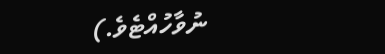ނުވާހުއްޓެވެ.)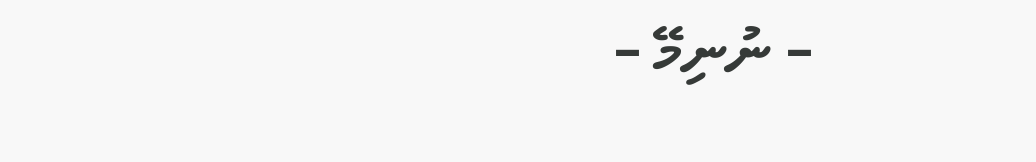– ނުނިމޭ –